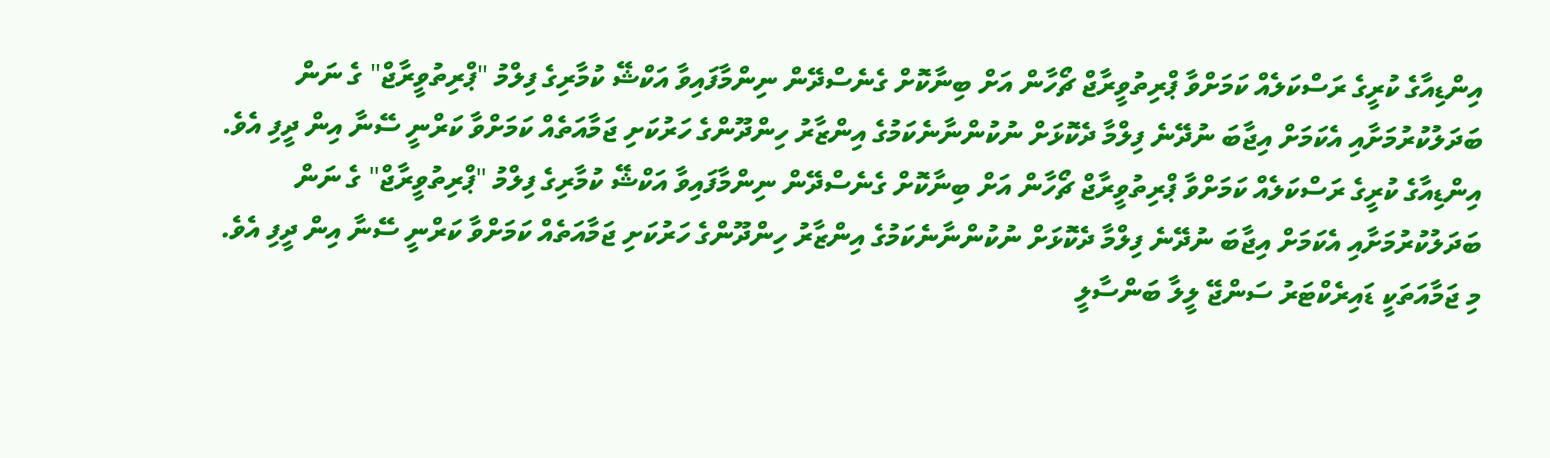އިންޑިއާގެ ކުރީގެ ރަސްކަލެއް ކަމަށްވާ ޕްރިތުވީރާޖް ޗޯހާން އަށް ބިނާކޮށް ގެނެސްދޭން ނިންމާފައިވާ އަކްޝޭ ކުމާރިގެ ފިލްމު "ޕްރިތުވީރާޖް" ގެ ނަން ބަދަލުކުރުމަށާއި އެކަމަށް އިޖާބަ ނުދޭނެ ފިލްމާ ދެކޮޅަށް ނުކުންނާނެކަމުގެ އިންޒާރު ހިންދޫންގެ ހަރުކަށި ޖަމާއަތެއް ކަމަށްވާ ކަރްނީ ސޭނާ އިން ދީފި އެވެ.
އިންޑިއާގެ ކުރީގެ ރަސްކަލެއް ކަމަށްވާ ޕްރިތުވީރާޖް ޗޯހާން އަށް ބިނާކޮށް ގެނެސްދޭން ނިންމާފައިވާ އަކްޝޭ ކުމާރިގެ ފިލްމު "ޕްރިތުވީރާޖް" ގެ ނަން ބަދަލުކުރުމަށާއި އެކަމަށް އިޖާބަ ނުދޭނެ ފިލްމާ ދެކޮޅަށް ނުކުންނާނެކަމުގެ އިންޒާރު ހިންދޫންގެ ހަރުކަށި ޖަމާއަތެއް ކަމަށްވާ ކަރްނީ ސޭނާ އިން ދީފި އެވެ.
މި ޖަމާއަތަކީ ޑައިރެކްޓަރު ސަންޖޭ ލީލާ ބަންސާލީ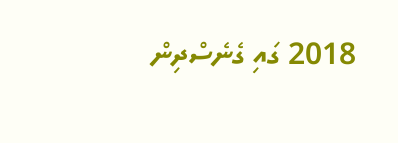2018 ގައި ގެނެސްދިން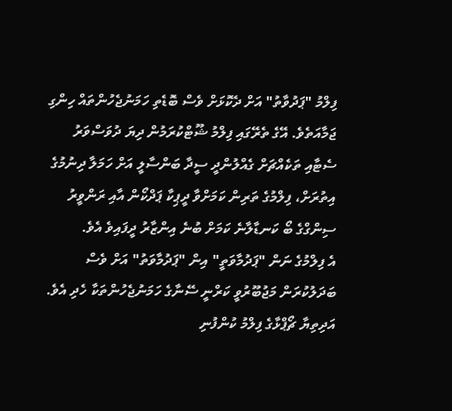ފިލްމު "ޕަދުވާތު" އަށް ދެކޮޅަށް ވެސް ބޮޑެތި ހަމަނުޖެހުންތައް ހިންގި ޖަމާއަތެވެ. އޭގެ ތެރޭގައި ފިލްމު ޝޫޓްކުރަމުން ދިޔަ ދުވަސްވަރު ސެޓާއި ތަކެއްޗަށް ގެއްލުންދީ ސީދާ ބަންސާލީ އަށް ހަމަލާ ދިނުމުގެ އިތުރަށް، ފިލްމުގެ ތަރިން ކަމަށްވާ ދީޕިކާ ޕަދްކޯން އާއި ރަންވީރު ސިންގްގެ ބޯ ކަނޑާލާނެ ކަމަށް ބުނެ އިންޒާރު ދީފައިވެ އެވެ.
އެ ފިލްމުގެ ނަން "ޕަދުމާވަތީ" އިން "ޕަދުމާވަތު" އަށް ވެސް ބަދަލުކުރަން މަޖުބޫރުވީ ކަރްނީ ސޭނާގެ ހަމަނުޖެހުންތަކާ ހެދި އެވެ.
އަދިތިޔާ ޗޯޕްޅާގެ ފިލްމު ކުންފުނި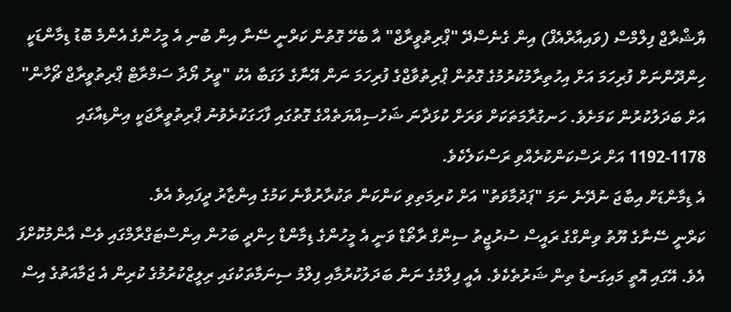ޔާޝްރާޖް ފިލްމްސް (ވައިއާރްއެފް) އިން ގެނެސްދޭ "ޕްރިތުވީރާޖް" އާ ބެހޭ ގޮތުން ކަރްނީ ސޭނާ އިން ބުނި އެ މީހުންގެ އެންމެ ބޮޑު ޑިމާންޑަކީ ހިންދޫންނަށް ފުރިހަމަ އަށް އިހުތިރާމުކުރުމުގެ ގޮތުން ޕްރިތުވާޖްގެ ފުރިހަމަ ނަން އޭނާގެ ލަގަބާ އެކު "ވީރު ޔޯދާ ސަމްރާޓް ޕްރިތުވީރާޖް ޗޯހާން" އަށް ބަދަލުކުރުން ކަމަށެވެ. ހަނގުރާމަތަކަށް ވަރަށް ކުޅަދާނަ ޝަހުސިއްޔަތެއްގެ ގޮތުގައި ފާހަގަކުރެވުނު ޕްރިތުވީރާޖަކީ އިންޑިއާގައި 1178-1192 އަށް ރަސްކަންކުރެއްވި ރަސްކަލެކެވެ.
އެ ޑިމާންޑަށް އިބާޖަ ނުދޭނެ ނަމަ "ޕަދުމާވަތު" އަށް ކުރިމަތިވި ކަންކަން ތަކުރާރުވާނެ ކަމުގެ އިންޒާރު ދީފައިވެ އެވެ.
ކަރްނީ ސޭނާގެ ޔޫތު ވިންގްގެ ރައީސް ސުރުޖީތު ސިންގް ރާތޯޑް ވަނީ އެ މީހުންގެ ޑިމާންޑް ހިންދީ ބަހުން އިންސްޓަގްރާމްގައި ވެސް އާންމުކޮށްފަ އެވެ. އޭގައި އޮތީ މައިގަނޑު ތިން ޝަރުތެކެވެ. އެއީ ފިލްމުގެ ނަން ބަދަލުކުރުމާއި ފިލްމު ސިނަމާތަކުގައި ރިލީޒްކުރުމުގެ ކުރިން އެ ޖަމާއަތުގެ އިސް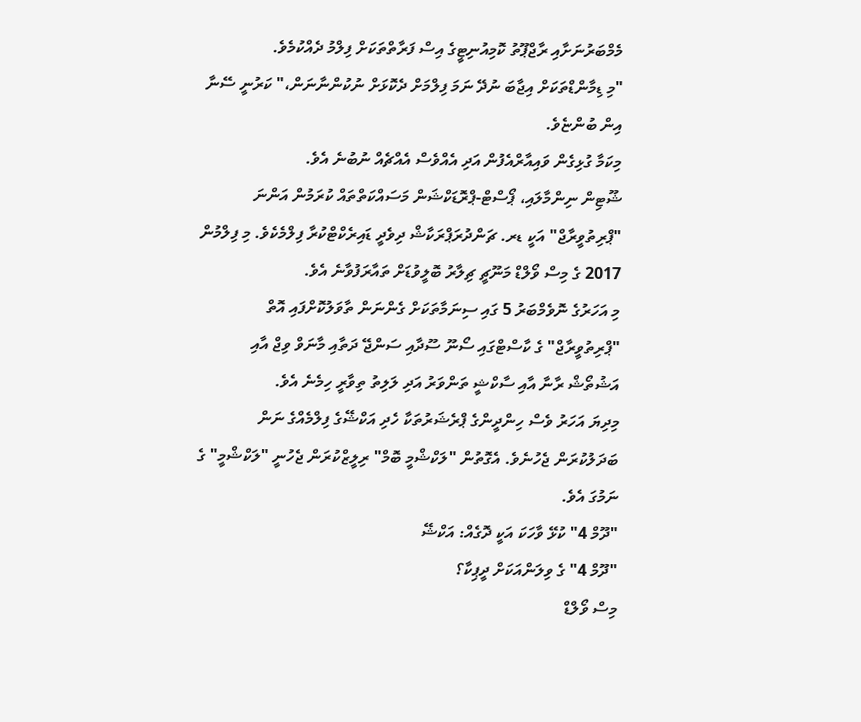މެމްބަރުނަށާއި ރާޖްޕޫތު ކޮމިއުނިޓީގެ އިސް ފަރާތްތަކަށް ފިލްމު ދެއްކުމެވެ.
"މި ޑިމާންޑްތަކަށް އިޖާބަ ނުދޭ ނަމަ ފިލްމަށް ދެކޮޅަށް ނުކުންނާނަން،" ކަރުނީ ސޭނާ އިން ބުންޏެވެ.
މިކަމާ ގުޅިގެން ވައިއާރްއެފުން އަދި އެއްވެސް އެއްޗެއް ނުބުނެ އެވެ.
ޝޫޓިން ނިންމާލައި، ޕޯސްޓް-ޕްރޮޑަކްޝަން މަސައްކަތްތައް ކުރަމުން އަންނަ "ޕްރިތުވީރާޖް" އަކީ ޑރ. ޗަންދުރަޕްރަކާޝް ދިވެދީ ޑައިރެކްޓްކުރާ ފިލްމެކެވެ. މި ފިލްމުން 2017 ގެ މިސް ވޯލްޑް މަނޫޗީ ޗިލާރު ބޮލީވުޑަށް ތައާރަފުވާނެ އެވެ.
މި އަހަރުގެ ނޮވެމްބަރު 5 ގައި ސިނަމާތަކަށް ގެންނަން ތާވަލުކޮށްފައި އޮތް "ޕްރިތުވީރާޖް" ގެ ކާސްޓްގައި ސޯނޫ ސޫދާއި ސަންޖޭ ދަތާއި މާނަވް ވިޖް އާއި އަޝުތޯޝް ރާނާ އާއި ސާކްޝީ ތަންވަރު އަދި ލަލިތު ތިވާރީ ހިމެނެ އެވެ.
މިދިޔަ އަހަރު ވެސް ހިންދީންގެ ޕްރެޝަރުތަކާ ހެދި އަކްޝޭގެ ފިލްމެއްގެ ނަން ބަދަލުކުރަން ޖެހުނެވެ. އެގޮތުން "ލަކްޝްމީ ބޮމް" ރިލީޒްކުރަން ޖެހުނީ "ލަކްޝްމީ" ގެ ނަމުގަ އެވެ.
"ދޫމް 4" ކުޅޭ ވާހަކަ އަކީ ދޮގެއް: އަކްޝޭ
"ދޫމް 4" ގެ ވިލަންއަކަށް ދީޕިކާ؟
މިސް ވޯލްޑް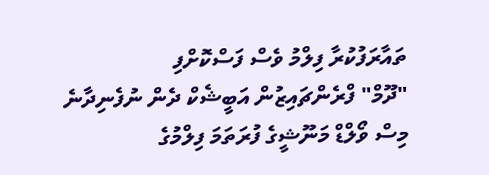ތައާރަފުކުރާ ފިލްމު ވެސް ފަސްކޮށްފި
"ދޫމް" ފްރެންޗައިޒުން އަބީޝެކް ދެން ނުފެނިދާނެ
މިސް ވޯލްޑް މަނޫޝީގެ ފުރަތަމަ ފިލްމުގެ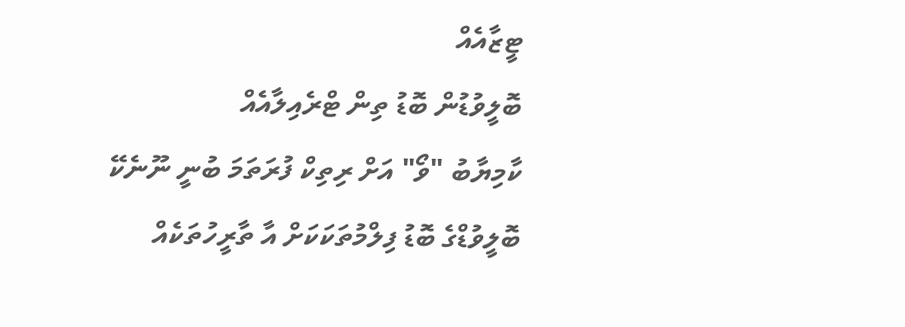ޓީޒާއެއް
ބޮލީވުޑުން ބޮޑު ތިން ޓްރެއިލާއެއް
ކާމިޔާބު "ވޯ" އަށް ރިތިކް ފުރަތަމަ ބުނީ ނޫނެކޭ
ބޮލީވުޑްގެ ބޮޑު ފިލްމުތަކަކަށް އާ ތާރީހުތަކެއް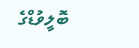ބޮލީވުޑްގެ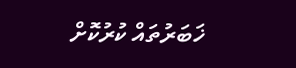ޚަބަރުތައް ކުރުކޮށް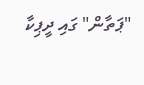"ޕަތާން" ގައި ދީޕިކާ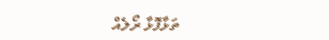ތަޅާފޮޅާ ރޯލެއް